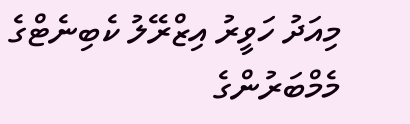މިއަދު ހަވީރު އިޒްރޭލު ކެބިނެޓްގެ މެމްބަރުންގެ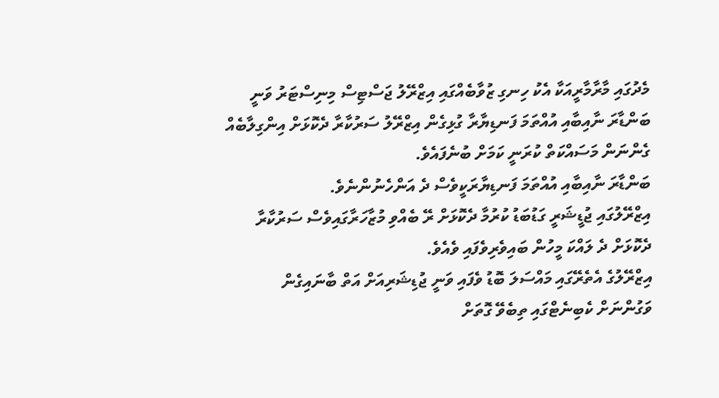މެދުގައި މާރާމާރީއަކާ އެކު ހިނގި ޒުވާބެއްގައި އިޒްރޭލު ޖަސްޓިސް މިނިސްޓަރު ވަނީ ބަންޑާރަ ނާއިބާއި އުއްތަމަ ފަނޑިޔާރާ ގުޅިގެން އިޒްރޭލު ސަރުކާރާ ދެކޮޅަށް އިންގިލާބެއް ގެންނަން މަސައްކަތް ކުރަނީ ކަމަށް ބުނެފައެވެ.
ބަންޑާރަ ނާއިބާއި އުއްތަމަ ފަނޑިޔާރަކީވެސް ދެ އަންހެނުންނެވެ.
އިޒްރޭލުގައި ޖުޑީޝަރީ ގަޑުބަޑު ކުރުމާ ދެކޮޅަށް ރޭ ބެއްވި މުޒާހަރާގައިވެސް ސަރުކާރާ ދެކޮޅަށް ދެ ލައްކަ މީހުން ބައިވެރިވެފައި ވެއެވެ.
އިޒްރޭލުގެ އެތެރޭގައި މައްސަލަ ބޮޑު ވެފައި ވަނީ ޖުޑިޝަރިއަށް އަތް ބާނައިގެން ވަގުންނަށް ކެބިނެޓްގައި ތިބެވޭ ގޮތަށް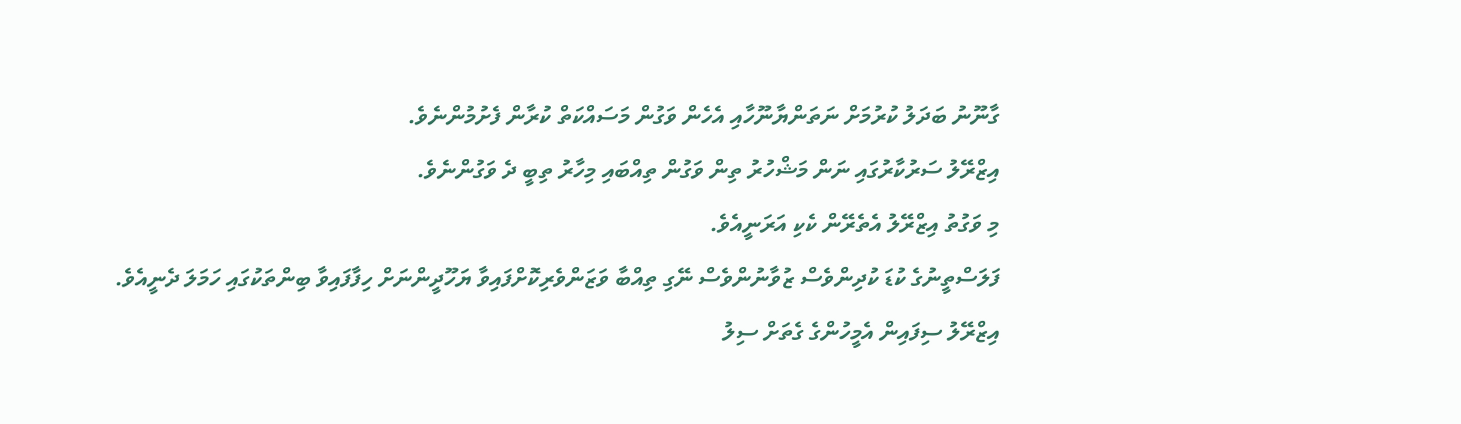ގާނޫނު ބަދަލު ކުރުމަށް ނަތަންޔާނޫހާއި އެހެން ވަގުން މަސައްކަތް ކުރާން ފެށުމުންނެވެ.
އިޒްރޭލު ސަރުކާރުގައި ނަން މަޝްހުރު ތިން ވަގުން ތިއްބައި މިހާރު ތިބީ ދެ ވަގުންނެވެ.
މި ވަގުތު އިޒްރޭލު އެތެރޭން ކެކި އަރަނީއެވެ.
ފަލަސްތީނުގެ ކުޑަ ކުދިންވެސް ޒުވާނުންވެސް ނޭގި ތިއްބާ ވަޒަންވެރިކޮށްފައިވާ ޔަހޫދީންނަށް ހިފާފައިވާ ބިންތަކުގައި ހަމަލަ ދެނީއެވެ.
އިޒްރޭލު ސިފައިން އެމީހުންގެ ގެތަށް ސިލު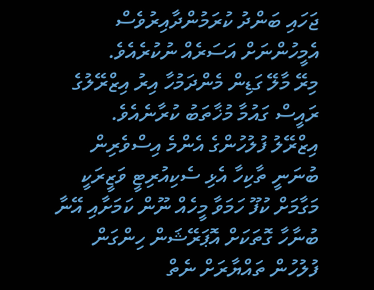ޖަހައި ބަންދު ކުރަމުންދާއިރުވެސް އެމީހުންނަށް އަސަރެއް ނުކުރެއެވެ.
މިރޭ މާލޭ ގަޑިން މެންދަމުހާ އިރު އިޒްރޭލުގެ ރައީސް ގައުމާ މުޚާތަބު ކުރާނެއެވެ.
އިޒްރޭލު ފުލުހުންގެ އެންމެ އިސްވެރިން ބުނަނީ ތާކިހާ އެޅި ސެކިއުރިޓީ ވަޒީރަކީ މަގާމަށް ކުފޫ ހަމަވާ މީހެއް ނޫން ކަމަށާއި އޭނާ ބުނާހާ ގޮތަކަށް އޮޕަރޭޝަން ހިންގަން ފުލުހުން ތައްޔާރަށް ނެތް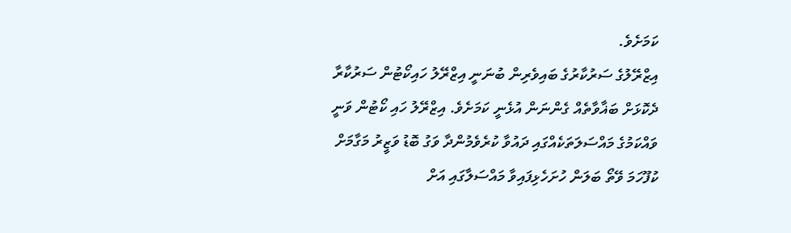ކަމަށެވެ.
އިޒްރޭލުގެ ސަރުކާރުގެ ބައިވެރިން ބުނަނީ އިޒްރޭލު ހައިކޯޓުން ސަރުކާރާ ދެކޮޅަށް ބަޣާވާތެއް ގެންނަން އުޅެނީ ކަމަށެވެ. އިޒްރޭލު ހައި ކޯޓުން ވަނީ ވައްކަމުގެ މައްސަލަތަކެއްގައި ދައުވާ ކުރެވެމުންދާ ވަގު ބޮޑު ވަޒީރު މަގާމަށް ކުފޫހަމަ ވޭތޯ ބަލަން ހުށަހެޅިފައިވާ މައްސަލާގައި އަށް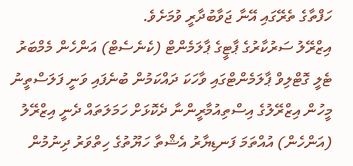ހަފްތާގެ ތެރޭގައި އޭނާ ޖަވާބުދާރީ ވުމަށެވެ.
އިޒްރޭލު ސަރުކާރުގެ ޕާޓީގެ ޕާލަމެންޓް (ކެނެސެޓް) އަންހެން މެމްބަރު ޓެލީ ގޮޓްލިވް ޕާލަމެންޓްގައި ވާހަކަ ދައްކަމުން ބުނެފައި ވަނީ ފަލަސްތީނު މީހުން އިޒްރޭލުގެ އިސްތިއުމާރީންނާ ދެކޮޅަށް ހަމަލަތައް ދެނީ އިޒްރޭލު (އަންހެން) އުއްތަމަ ފަނޑިޔާރު އެޝްތާ ހަޔޫތުގެ ހިތްވަރު ދިނުމުން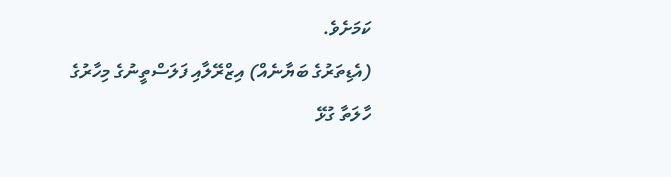ކަމަށެވެ.
(އެޑިތަރުގެ ބަޔާނެއް) އިޒްރޭލާއި ފަލަސްތީނުގެ މިހާރުގެ ހާލަތާ ގުޅޭ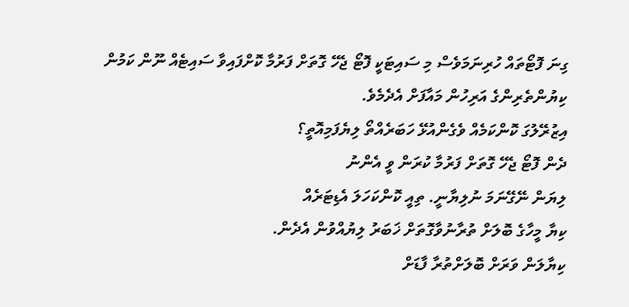ގިނަ ފޮޓޯތައް ހުރިނަމަވެސް މި ސައިޓަކީ ފޮޓޯ ޖެހޭ ގޮތަށް ފަރުމާ ކޮށްފައިވާ ސައިޓެއް ނޫން ކަމުން ކިޔުންތެރިންގެ އަރިހުން މައާފަށް އެދެމެވެ.
އިޒުރޭލުގަ ކޮންކަމެއް ވެގެންއުޅޭ ހަބަރެއްތޯ ލިޔެފަމިއޮތީ؟
ދެން ފޮޓޯ ޖެހޭ ގޮތަށް ފަރުމާ ކުރަން ވީ އެންނު
ލިޔަން ނޭގޭނަމަ ނުލިޔާނީ. ތިއީ ކޮންކަހަލަ އެޑިޓަރެއް
ކިޔާ މީހާގެ ބޮލަށް ތުރާނުވާގޮތަށް ޚަބަރު ލިޔުއްވުން އެދެން.
ކިޔާލަން ވަރަށް ބޮލަށްތުރާ ފާޑަށް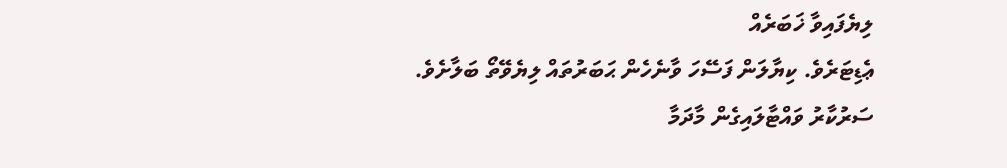ލިޔެފައިވާ ޚަބަރެއް
ޢެޑިޓަރެވެ. ކިޔާލަން ފަސޭހަ ވާނެހެން ޙަބަރުތައް ލިޔެވޭތޯ ބަލާށެވެ.
ސަރުކާރު ވައްޓާލައިގެން މާދަމާ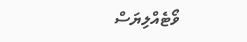ވޯޓެއްލިޔަސް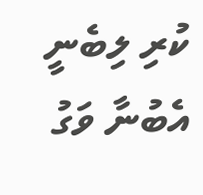ކުރި ލިބެނީ އެބުނާ ވަގު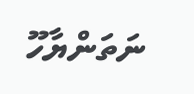ނަތަންޔާހޫ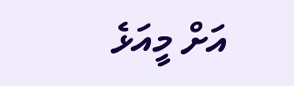އަށް މީއަޅެ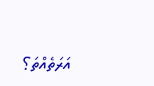އަރަތެއްތަ؟